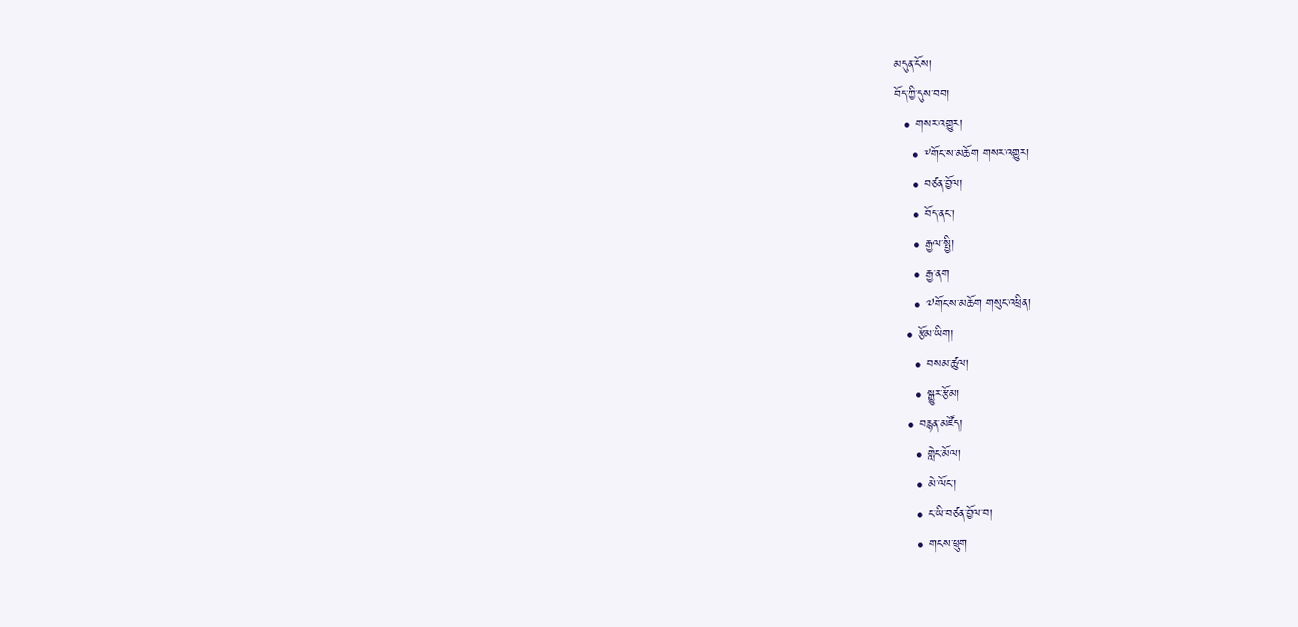མདུན་ངོས།
བོད་ཀྱི་དུས་བབ།
  • གསར་འགྱུར།
    • ༸གོང་ས་མཆོག གསར་འགྱུར།
    • བཙན་བྱོལ།
    • བོད་ནང་།
    • རྒྱལ་སྤྱི།
    • རྒྱ་ནག
    • ༧གོང་ས་མཆོག གསུང་འཕྲིན།
  • རྩོམ་ཡིག།
    • བསམ་ཚུལ།
    • སྒྱུར་རྩོམ།
  • བརྙན་མཛོད།
    • གླེང་མོལ།
    • མེ་ལོང་།
    • ང་ཡི་བཙན་བྱོལ་བ།
    • གངས་ཕྲུག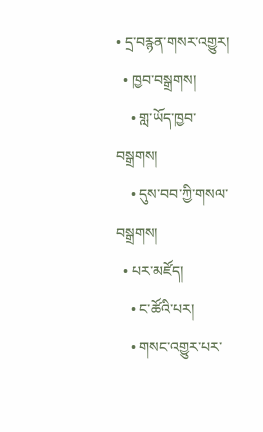• དྲ་བརྙན་གསར་འགྱུར།
  • ཁྱབ་བསྒྲགས།
    • གླ་ཡོད་ཁྱབ་བསྒྲགས།
    • དུས་བབ་ཀྱི་གསལ་བསྒྲགས།
  • པར་མཛོད།
    • ང་ཚོའི་པར།
    • གསང་འགྱུར་པར་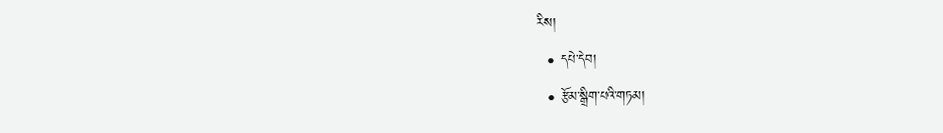རིས།
  • དཔེ་དེབ།
  • རྩོམ་སྒྲིག་པའི་གཏམ།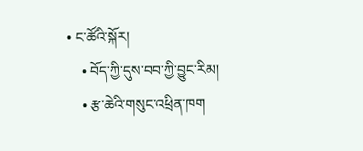• ང་ཚོའི་སྐོར།
    • བོད་ཀྱི་དུས་བབ་ཀྱི་བྱུང་རིམ།
    • རྩ་ཆེའི་གསུང་འཕྲིན་ཁག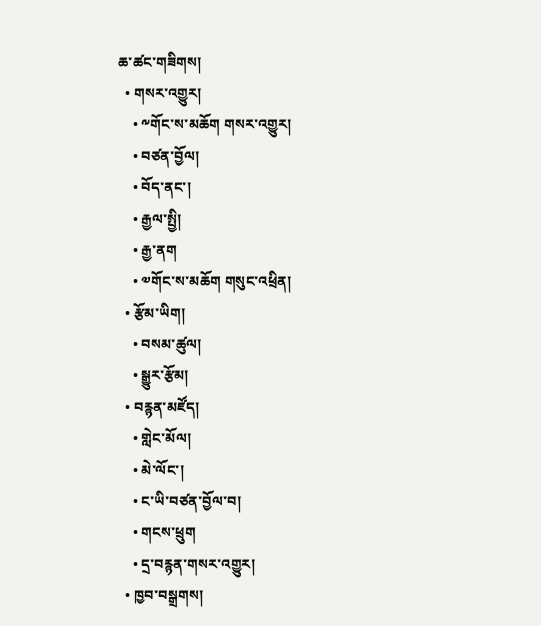ཆ་ཚང་གཟིགས།
  • གསར་འགྱུར།
    • ༸གོང་ས་མཆོག གསར་འགྱུར།
    • བཙན་བྱོལ།
    • བོད་ནང་།
    • རྒྱལ་སྤྱི།
    • རྒྱ་ནག
    • ༧གོང་ས་མཆོག གསུང་འཕྲིན།
  • རྩོམ་ཡིག།
    • བསམ་ཚུལ།
    • སྒྱུར་རྩོམ།
  • བརྙན་མཛོད།
    • གླེང་མོལ།
    • མེ་ལོང་།
    • ང་ཡི་བཙན་བྱོལ་བ།
    • གངས་ཕྲུག
    • དྲ་བརྙན་གསར་འགྱུར།
  • ཁྱབ་བསྒྲགས།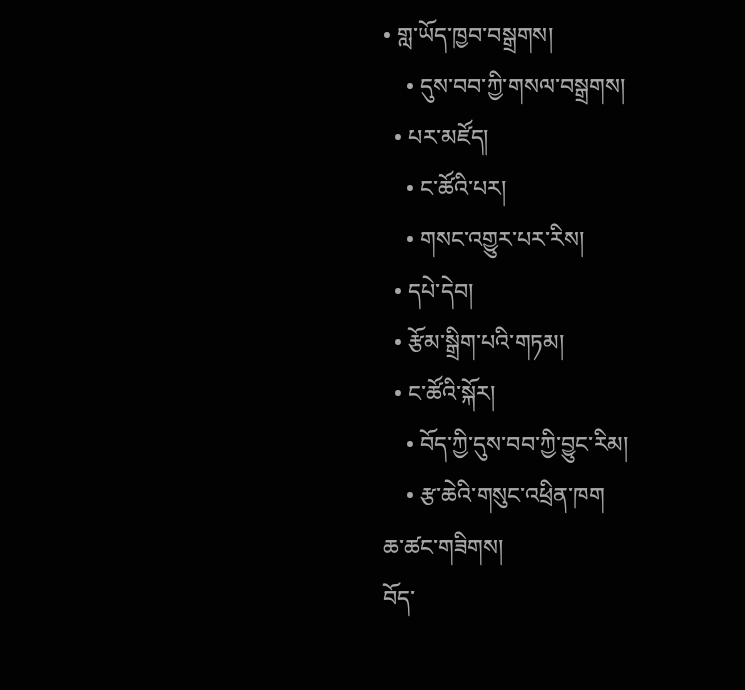• གླ་ཡོད་ཁྱབ་བསྒྲགས།
    • དུས་བབ་ཀྱི་གསལ་བསྒྲགས།
  • པར་མཛོད།
    • ང་ཚོའི་པར།
    • གསང་འགྱུར་པར་རིས།
  • དཔེ་དེབ།
  • རྩོམ་སྒྲིག་པའི་གཏམ།
  • ང་ཚོའི་སྐོར།
    • བོད་ཀྱི་དུས་བབ་ཀྱི་བྱུང་རིམ།
    • རྩ་ཆེའི་གསུང་འཕྲིན་ཁག
ཆ་ཚང་གཟིགས།
བོད་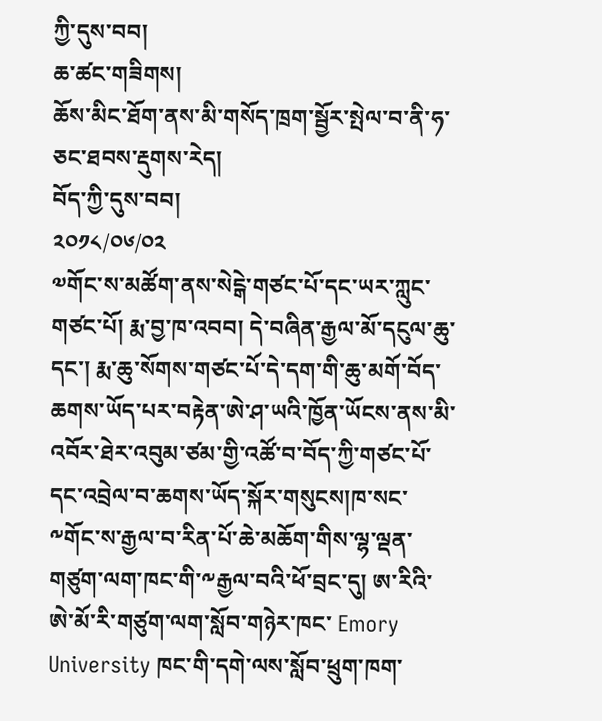ཀྱི་དུས་བབ།
ཆ་ཚང་གཟིགས།
ཆོས་མིང་ཐོག་ནས་མི་གསོད་ཁྲག་སྦྱོར་སྤེལ་བ་ནི་ཧ་ཅང་ཐབས་རྡུགས་རེད།
བོད་ཀྱི་དུས་བབ།
༢༠༡༨/༠༦/༠༢
༧གོང་ས་མཚོག་ནས་སེངྒེ་གཙང་པོ་དང་ཡར་ཀླུང་གཙང་པོ། རྨ་བྱ་ཁ་འབབ། དེ་བཞིན་རྒྱལ་མོ་དངུལ་ཆུ་དང་། རྨ་ཆུ་སོགས་གཙང་པོ་དེ་དག་གི་ཆུ་མགོ་བོད་ཆགས་ཡོད་པར་བརྟེན་ཨེ་ཤ་ཡའི་ཁྱོན་ཡོངས་ནས་མི་འབོར་ཐེར་འབུམ་ཙམ་གྱི་འཚོ་བ་བོད་ཀྱི་གཙང་པོ་དང་འབྲེལ་བ་ཆགས་ཡོད་སྐོར་གསུངས།ཁ་སང་༸གོང་ས་རྒྱལ་བ་རིན་པོ་ཆེ་མཆོག་གིས་ལྷ་ལྡན་གཙུག་ལག་ཁང་གི་༸རྒྱལ་བའི་ཕོ་བྲང་དུ། ཨ་རིའི་ཨེ་མོ་རི་གཙུག་ལག་སློབ་གཉེར་ཁང་ Emory University ཁང་གི་དགེ་ལས་སློབ་ཕྲུག་ཁག་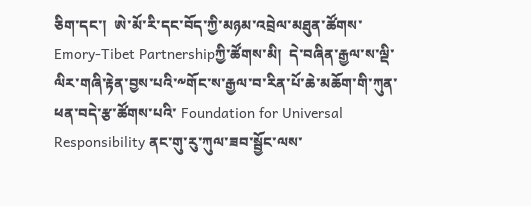ཅིག་དང་།  ཨེ་མོ་རི་དང་བོད་ཀྱི་མཉམ་འབྲེལ་མཐུན་ཚོགས་ Emory-Tibet Partnershipཀྱི་ཚོགས་མི།  དེ་བཞིན་རྒྱལ་ས་ལྡི་ལིར་གཞི་རྟེན་བྱས་པའི་༸གོང་ས་རྒྱལ་བ་རིན་པོ་ཆེ་མཆོག་གི་ཀུན་ཕན་བདེ་རྩ་ཚོགས་པའི་ Foundation for Universal Responsibility ནང་གུ་རུ་ཀུལ་ཟབ་སྦྱོང་ལས་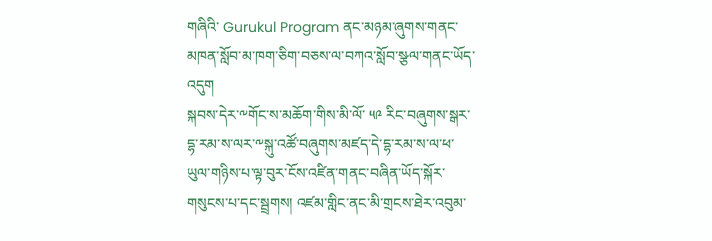གཞིའི་ Gurukul Program ནང་མཉམ་ཞུགས་གནང་མཁན་སློབ་མ་ཁག་ཅིག་བཅས་ལ་བཀའ་སློབ་སྩལ་གནང་ཡོད་འདུག
སྐབས་དེར་༸གོང་ས་མཆོག་གིས་མི་ལོ་ ༥༩ རིང་བཞུགས་སྒར་དྷ་རམ་ས་ལར་༸སྐུ་འཚོ་བཞུགས་མཛད་དེ་དྷ་རམ་ས་ལ་ཕ་ཡུལ་གཉིས་པ་ལྟ་བུར་ངོས་འཛིན་གནང་བཞིན་ཡོད་སྐོར་གསུངས་པ་དང་སྦྲགས། འཛམ་གླིང་ནང་མི་གྲངས་ཐེར་འབུམ་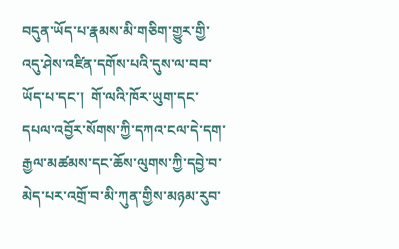བདུན་ཡོད་པ་རྣམས་མི་གཅིག་གྱུར་གྱི་འདུ་ཤེས་འཛིན་དགོས་པའི་དུས་ལ་བབ་ཡོད་པ་དང་།  གོ་ལའི་ཁོར་ཡུག་དང་དཔལ་འབྱོར་སོགས་ཀྱི་དཀའ་ངལ་དེ་དག་རྒྱལ་མཚམས་དང་ཆོས་ལུགས་ཀྱི་དབྱེ་བ་མེད་པར་འགྲོ་བ་མི་ཀུན་གྱིས་མཉམ་རུབ་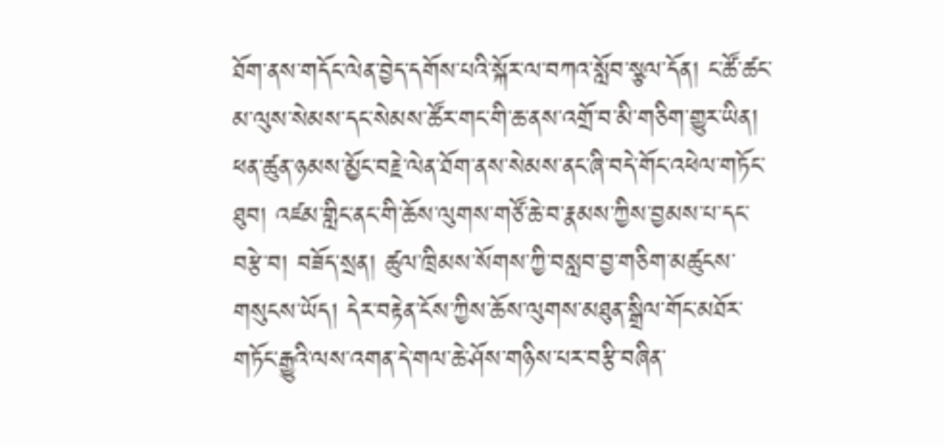ཐོག་ནས་གདོང་ལེན་བྱེད་དགོས་པའི་སྐོར་ལ་བཀའ་སློབ་སྩལ་དོན། ང་ཚོ་ཚང་མ་ལུས་སེམས་དང་སེམས་ཚོར་གང་གི་ཆ་ནས་འགྲོ་བ་མི་གཅིག་གྱུར་ཡིན། ཕན་ཚུན་ཉམས་མྱོང་བརྗེ་ལེན་ཐོག་ནས་སེམས་ནང་ཞི་བདེ་གོང་འཕེལ་གཏོང་ཐུབ། འཛམ་གླིང་ནང་གི་ཆོས་ལུགས་གཙོ་ཆེ་བ་རྣམས་ཀྱིས་བྱམས་པ་དང་བརྩེ་བ། བཟོད་སྲན། ཚུལ་ཁྲིམས་སོགས་ཀྱི་བསླབ་བྱ་གཅིག་མཚུངས་གསུངས་ཡོད། དེར་བརྟེན་ངོས་ཀྱིས་ཆོས་ལུགས་མཐུན་སྒྲིལ་གོང་མཐོར་གཏོང་རྒྱུའི་ལས་འགན་དེ་གལ་ཆེ་ཤོས་གཉིས་པར་བརྩི་བཞིན་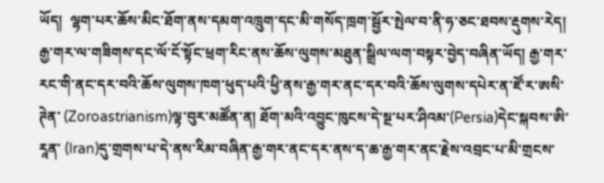ཡོད།  ལྷག་པར་ཆོས་མིང་ཐོག་ནས་དམག་འཁྲུག་དང་མི་གསོད་ཁྲག་སྦྱོར་སྤེལ་བ་ནི་ཧ་ཅང་ཐབས་རྡུགས་རེད། རྒྱ་གར་ལ་གཟིགས་དང་ལོ་ངོ་སྟོང་ཕྲག་རིང་ནས་ཆོས་ལུགས་མཐུན་སྒྲིལ་ལག་བསྟར་བྱེད་བཞིན་ཡོད། རྒྱ་གར་རང་གི་ནང་དར་བའི་ཆོས་ལུགས་ཁག་ཕུད་པའི་ཕྱི་ནས་རྒྱ་གར་ནང་དར་བའི་ཆོས་ལུགས་དཔེར་ན་ཛོ་ར་ཨསི་ཊེན་ (Zoroastrianism)ལྟ་བུར་མཚོན་ན། ཐོག་མའི་འབྱུང་ཁུངས་དེ་སྔ་པར་ཤིའམ་(Persia)དེང་སྐབས་ཨི་རཱན་ (Iran)དུ་གྲགས་པ་དེ་ནས་རིམ་བཞིན་རྒྱ་གར་ནང་དར་ནས་ད་ཆ་རྒྱ་གར་ནང་རྗེས་འབྲང་པ་མི་གྲངས་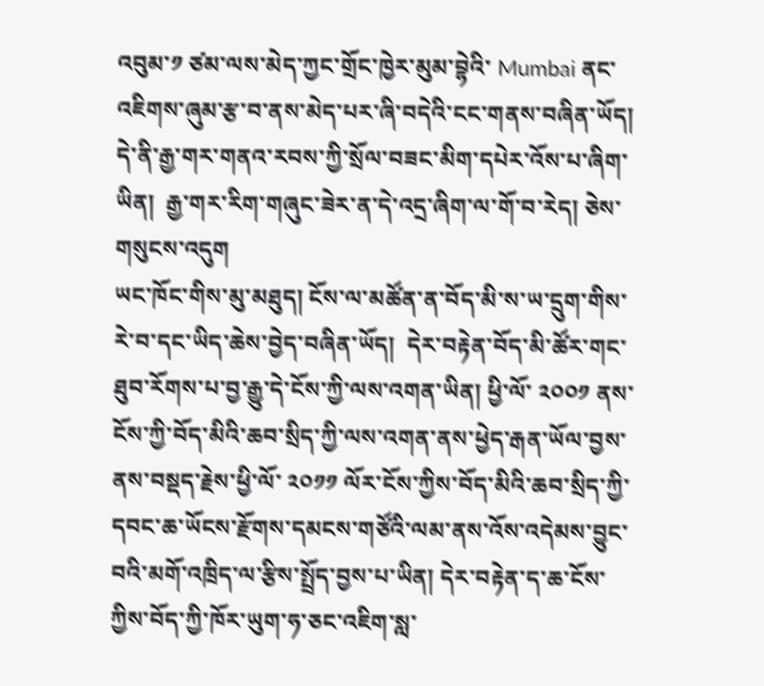འབུམ་༡ ཙམ་ལས་མེད་ཀྱང་གྲོང་ཁྱེར་མུམ་བྷེའི་ Mumbai ནང་འཇིགས་ཞུམ་རྩ་བ་ནས་མེད་པར་ཞི་བདེའི་ངང་གནས་བཞིན་ཡོད།  དེ་ནི་རྒྱ་གར་གནའ་རབས་ཀྱི་སྲོལ་བཟང་མིག་དཔེར་འོས་པ་ཞིག་ཡིན།  རྒྱ་གར་རིག་གཞུང་ཟེར་ན་དེ་འདྲ་ཞིག་ལ་གོ་བ་རེད། ཅེས་གསུངས་འདུག
ཡང་ཁོང་གིས་མུ་མཐུད། ངོས་ལ་མཚོན་ན་བོད་མི་ས་ཡ་དྲུག་གིས་རེ་བ་དང་ཡིད་ཆེས་བྱེད་བཞིན་ཡོད།  དེར་བརྟེན་བོད་མི་ཚོར་གང་ཐུབ་རོགས་པ་བྱ་རྒྱུ་དེ་ངོས་ཀྱི་ལས་འགན་ཡིན། ཕྱི་ལོ་ ༢༠༠༡ ནས་ངོས་ཀྱི་བོད་མིའི་ཆབ་སྲིད་ཀྱི་ལས་འགན་ནས་ཕྱེད་རྒན་ཡོལ་བྱས་ནས་བསྡད་རྗེས་ཕྱི་ལོ་ ༢༠༡༡ ལོར་ངོས་ཀྱིས་བོད་མིའི་ཆབ་སྲིད་ཀྱི་དབང་ཆ་ཡོངས་རྫོགས་དམངས་གཙོའི་ལམ་ནས་འོས་འདེམས་བྱུང་བའི་མགོ་འཁྲིད་ལ་རྩིས་སྤྲོད་བྱས་པ་ཡིན། དེར་བརྟེན་ད་ཆ་ངོས་ཀྱིས་བོད་ཀྱི་ཁོར་ཡུག་ཧ་ཅང་འཇིག་སླ་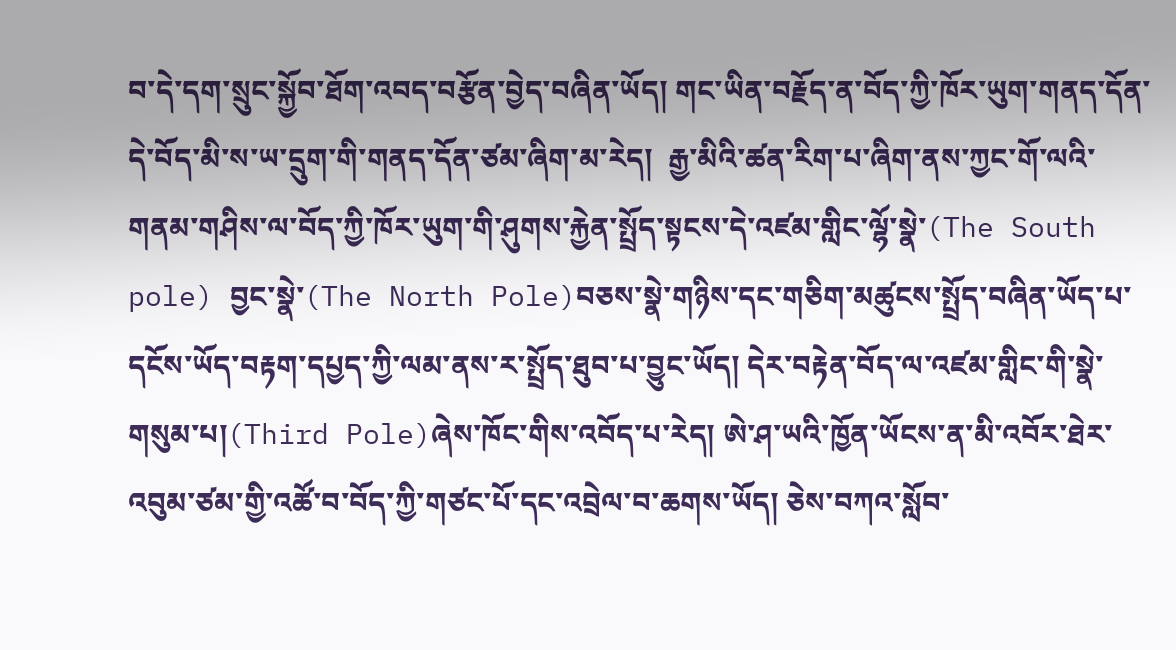བ་དེ་དག་སྲུང་སྐྱོབ་ཐོག་འབད་བརྩོན་བྱེད་བཞིན་ཡོད། གང་ཡིན་བརྗོད་ན་བོད་ཀྱི་ཁོར་ཡུག་གནད་དོན་དེ་བོད་མི་ས་ཡ་དྲུག་གི་གནད་དོན་ཙམ་ཞིག་མ་རེད།  རྒྱ་མིའི་ཚན་རིག་པ་ཞིག་ནས་ཀྱང་གོ་ལའི་གནམ་གཤིས་ལ་བོད་ཀྱི་ཁོར་ཡུག་གི་ཤུགས་རྐྱེན་སྤྲོད་སྟངས་དེ་འཛམ་གླིང་ལྷོ་སྣེ་(The South pole) བྱང་སྣེ་(The North Pole)བཅས་སྣེ་གཉིས་དང་གཅིག་མཚུངས་སྤྲོད་བཞིན་ཡོད་པ་དངོས་ཡོད་བརྟག་དཔྱད་ཀྱི་ལམ་ནས་ར་སྤྲོད་ཐུབ་པ་བྱུང་ཡོད། དེར་བརྟེན་བོད་ལ་འཛམ་གླིང་གི་སྣེ་གསུམ་པ།(Third Pole)ཞེས་ཁོང་གིས་འབོད་པ་རེད། ཨེ་ཤ་ཡའི་ཁྱོན་ཡོངས་ན་མི་འབོར་ཐེར་འབུམ་ཙམ་གྱི་འཚོ་བ་བོད་ཀྱི་གཙང་པོ་དང་འབྲེལ་བ་ཆགས་ཡོད། ཅེས་བཀའ་སློབ་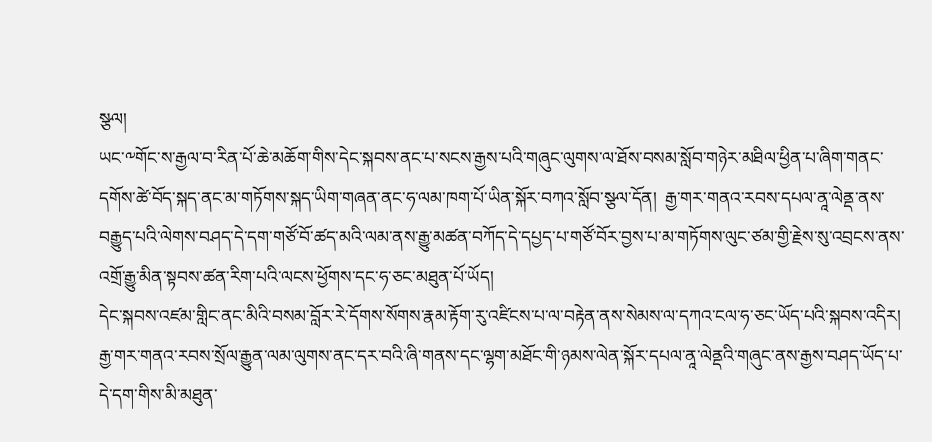སྩལ།
ཡང་༸གོང་ས་རྒྱལ་བ་རིན་པོ་ཆེ་མཆོག་གིས་དེང་སྐབས་ནང་པ་སངས་རྒྱས་པའི་གཞུང་ལུགས་ལ་ཐོས་བསམ་སློབ་གཉེར་མཐིལ་ཕྱིན་པ་ཞིག་གནང་དགོས་ཚེ་བོད་སྐད་ནང་མ་གཏོགས་སྐད་ཡིག་གཞན་ནང་ཧ་ལམ་ཁག་པོ་ཡིན་སྐོར་བཀའ་སློབ་སྩལ་དོན།  རྒྱ་གར་གནའ་རབས་དཔལ་ནཱ་ལེནྡ་ནས་བརྒྱུད་པའི་ལེགས་བཤད་དེ་དག་གཙོ་བོ་ཚད་མའི་ལམ་ནས་རྒྱུ་མཚན་བཀོད་དེ་དཔྱད་པ་གཙོ་བོར་བྱས་པ་མ་གཏོགས་ལུང་ཙམ་གྱི་རྗེས་སུ་འབྲངས་ནས་འགྲོ་རྒྱུ་མིན་སྟབས་ཚན་རིག་པའི་ལངས་ཕྱོགས་དང་ཧ་ཅང་མཐུན་པོ་ཡོད།
དེང་སྐབས་འཛམ་གླིང་ནང་མིའི་བསམ་བློར་རེ་དོགས་སོགས་རྣམ་རྟོག་རུ་འཛིངས་པ་ལ་བརྟེན་ནས་སེམས་ལ་དཀའ་ངལ་ཧ་ཅང་ཡོད་པའི་སྐབས་འདིར།  རྒྱ་གར་གནའ་རབས་སྲོལ་རྒྱུན་ལམ་ལུགས་ནང་དར་བའི་ཞི་གནས་དང་ལྷག་མཐོང་གི་ཉམས་ལེན་སྐོར་དཔལ་ནཱ་ལེནྡའི་གཞུང་ནས་རྒྱས་བཤད་ཡོད་པ་དེ་དག་གིས་མི་མཐུན་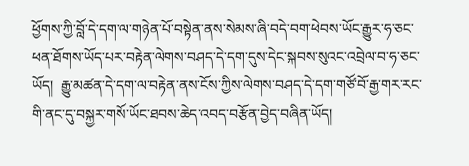ཕྱོགས་ཀྱི་བློ་དེ་དག་ལ་གཉེན་པོ་བསྟེན་ནས་སེམས་ཞི་བདེ་བག་ཕེབས་ཡོང་རྒྱུར་ཧ་ཅང་ཕན་ཐོགས་ཡོད་པར་བརྟེན་ལེགས་བཤད་དེ་དག་དུས་དེང་སྐབས་སུའང་འབྲེལ་བ་ཧ་ཅང་ཡོད།  རྒྱུ་མཚན་དེ་དག་ལ་བརྟེན་ནས་ངོས་ཀྱིས་ལེགས་བཤད་དེ་དག་གཙོ་བོ་རྒྱ་གར་རང་གི་ནང་དུ་བསྐྱར་གསོ་ཡོང་ཐབས་ཆེད་འབད་བརྩོན་བྱེད་བཞིན་ཡོད།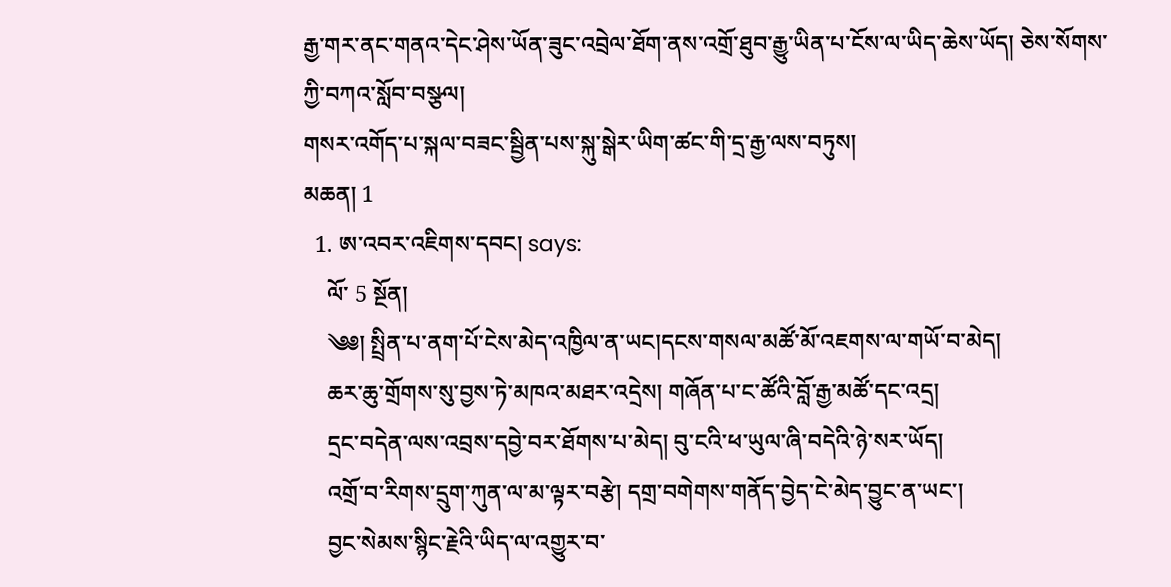རྒྱ་གར་ནང་གནའ་དེང་ཤེས་ཡོན་ཟུང་འབྲེལ་ཐོག་ནས་འགྲོ་ཐུབ་རྒྱུ་ཡིན་པ་ངོས་ལ་ཡིད་ཆེས་ཡོད། ཅེས་སོགས་ཀྱི་བཀའ་སློབ་བསྩལ།
གསར་འགོད་པ་སྐལ་བཟང་སྦྱིན་པས་སྐུ་སྒེར་ཡིག་ཚང་གི་དྲ་རྒྱ་ལས་བཏུས།
མཆན། 1
  1. ཨ་འབར་འཇིགས་དབང། says:
    ལོ་ 5 སྔོན།
    ༄༅། སྤྲིན་པ་ནག་པོ་ངེས་མེད་འཁྱིལ་ན་ཡང།དངས་གསལ་མཚོ་མོ་འཇགས་ལ་གཡོ་བ་མེད།
    ཆར་ཆུ་གྲོགས་སུ་བྱས་ཏེ་མཁའ་མཐར་འདྲེས། གཞོན་པ་ང་ཚོའི་བློ་རྒྱ་མཚོ་དང་འདྲ།
    དྲང་བདེན་ལས་འབྲས་དབྱེ་བར་ཐོགས་པ་མེད། བུ་ངའི་ཕ་ཡུལ་ཞི་བདེའི་ཉེ་སར་ཡོད།
    འགྲོ་བ་རིགས་དྲུག་ཀུན་ལ་མ་ལྟར་བརྩེ། དགྲ་བགེགས་གནོད་བྱེད་ངེ་མེད་བྱུང་ན་ཡང་།
    བྱང་སེམས་སྙིང་རྗེའི་ཡིད་ལ་འགྱུར་བ་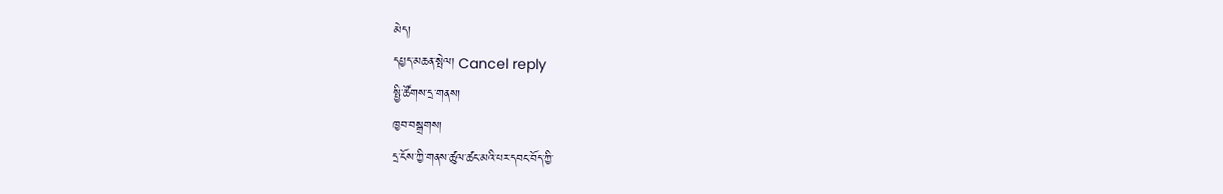མེད།
དཔྱད་མཆན་སྤེལ། Cancel reply
སྤྱི་ཚོགས་དྲ་གནས།
ཁྱབ་བསྒྲགས།
དྲ་ངོས་ཀྱི་གནས་ཚུལ་ཚང་མའི་པར་དབང་བོད་ཀྱི་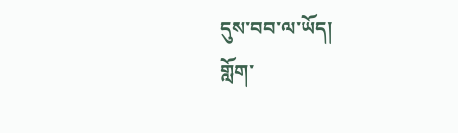དུས་བབ་ལ་ཡོད།
གློག་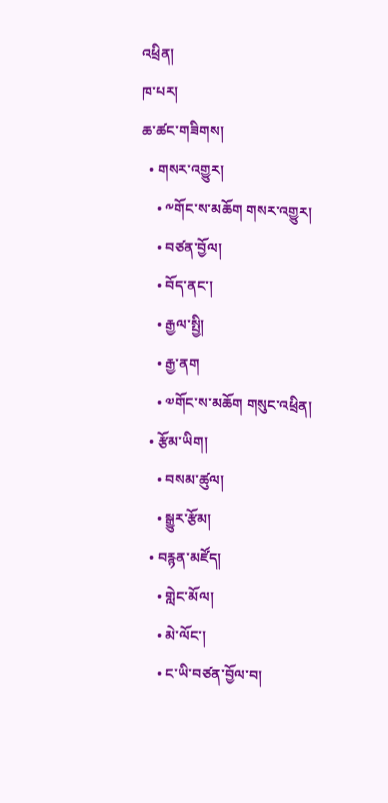འཕྲིན།
ཁ་པར།
ཆ་ཚང་གཟིགས།
  • གསར་འགྱུར།
    • ༸གོང་ས་མཆོག གསར་འགྱུར།
    • བཙན་བྱོལ།
    • བོད་ནང་།
    • རྒྱལ་སྤྱི།
    • རྒྱ་ནག
    • ༧གོང་ས་མཆོག གསུང་འཕྲིན།
  • རྩོམ་ཡིག།
    • བསམ་ཚུལ།
    • སྒྱུར་རྩོམ།
  • བརྙན་མཛོད།
    • གླེང་མོལ།
    • མེ་ལོང་།
    • ང་ཡི་བཙན་བྱོལ་བ།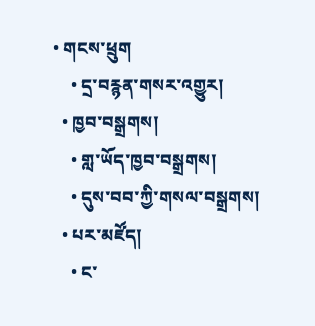• གངས་ཕྲུག
    • དྲ་བརྙན་གསར་འགྱུར།
  • ཁྱབ་བསྒྲགས།
    • གླ་ཡོད་ཁྱབ་བསྒྲགས།
    • དུས་བབ་ཀྱི་གསལ་བསྒྲགས།
  • པར་མཛོད།
    • ང་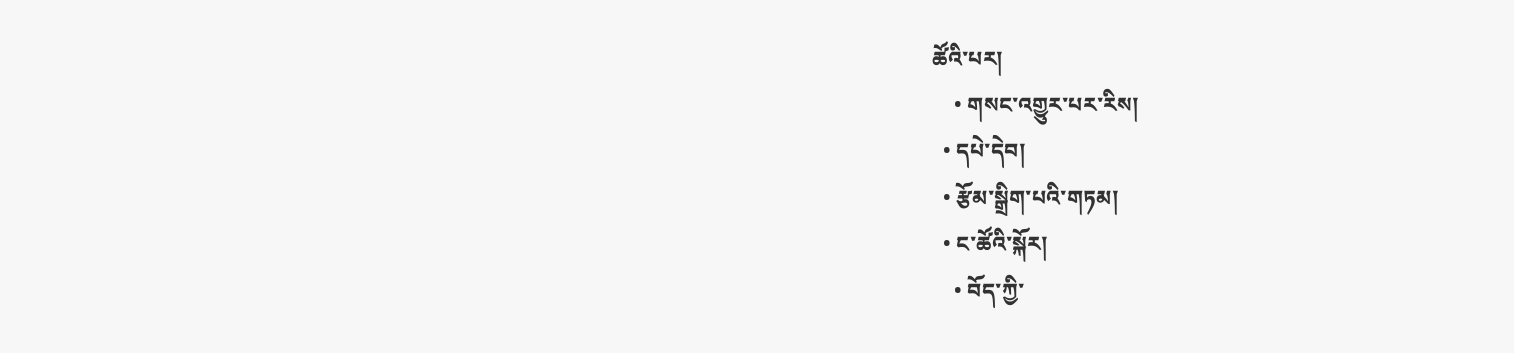ཚོའི་པར།
    • གསང་འགྱུར་པར་རིས།
  • དཔེ་དེབ།
  • རྩོམ་སྒྲིག་པའི་གཏམ།
  • ང་ཚོའི་སྐོར།
    • བོད་ཀྱི་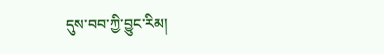དུས་བབ་ཀྱི་བྱུང་རིམ།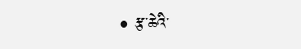• རྩ་ཆེའི་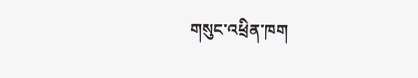གསུང་འཕྲིན་ཁག